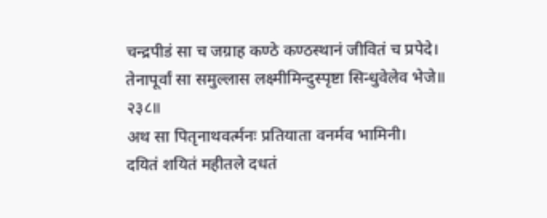चन्द्रपीडं सा च जग्राह कण्ठे कण्ठस्थानं जीवितं च प्रपेदे।
तेनापूर्वां सा समुल्लास लक्ष्मीमिन्दुस्पृष्टा सिन्धुवेलेव भेजे॥ २३८॥
अथ सा पितृनाथवर्त्मनः प्रतियाता वनर्मव भामिनी।
दयितं शयितं महीतले दधतं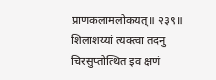प्राणकलामलोकयत्॥ २३९॥
शिलाशय्यां त्यक्त्वा तदनु चिरसुप्तोत्थित इव क्षणं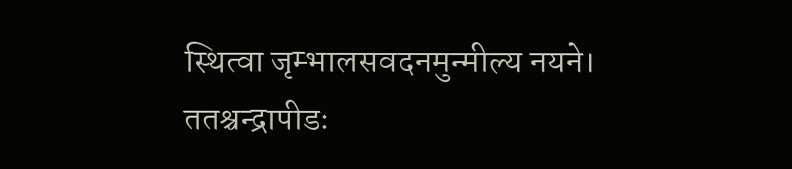स्थित्वा जृम्भालसवदनमुन्मील्य नयने।
ततश्चन्द्रापीडः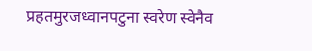प्रहतमुरजध्वानपटुना स्वरेण स्वेनैव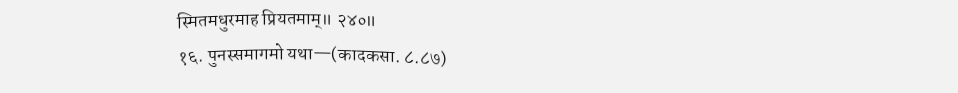स्मितमधुरमाह प्रियतमाम्॥ २४०॥
१६. पुनस्समागमो यथा—(कादकसा. ८.८७)